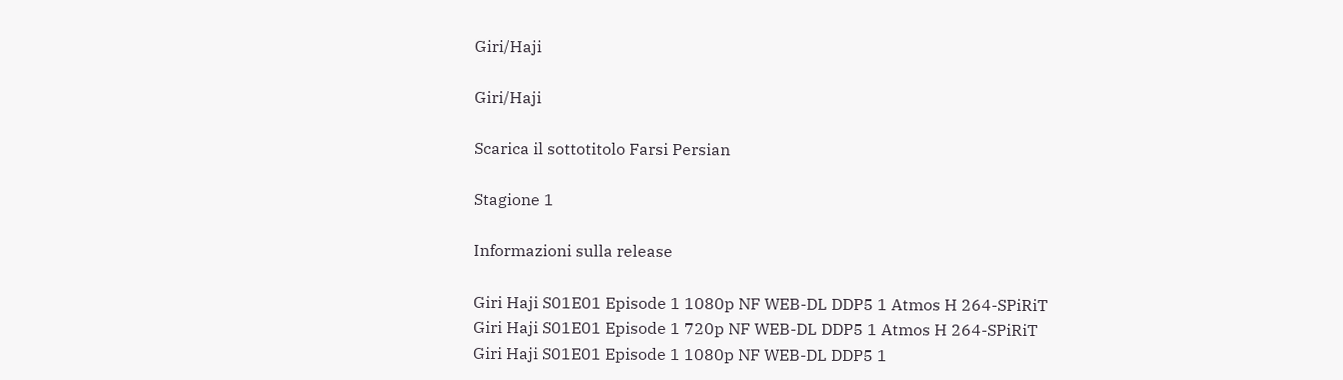Giri/Haji

Giri/Haji

Scarica il sottotitolo Farsi Persian

Stagione 1

Informazioni sulla release

Giri Haji S01E01 Episode 1 1080p NF WEB-DL DDP5 1 Atmos H 264-SPiRiT
Giri Haji S01E01 Episode 1 720p NF WEB-DL DDP5 1 Atmos H 264-SPiRiT
Giri Haji S01E01 Episode 1 1080p NF WEB-DL DDP5 1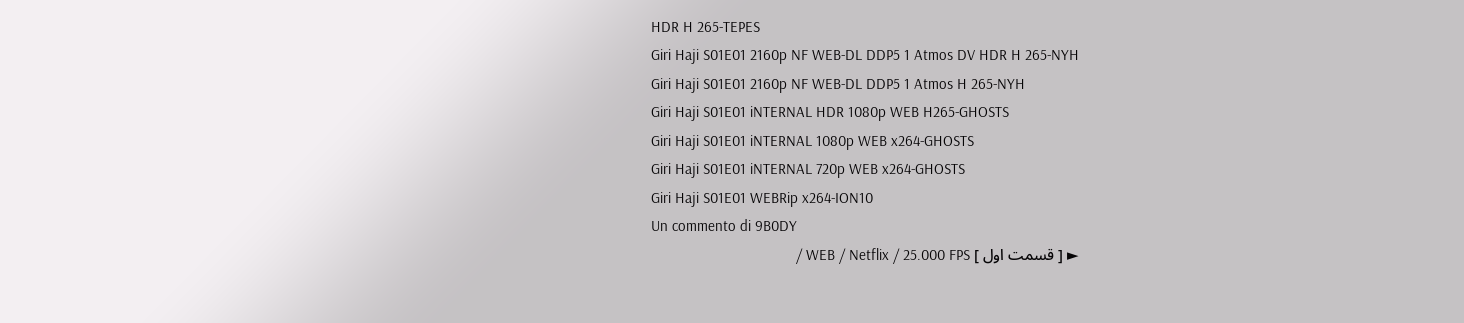HDR H 265-TEPES
Giri Haji S01E01 2160p NF WEB-DL DDP5 1 Atmos DV HDR H 265-NYH
Giri Haji S01E01 2160p NF WEB-DL DDP5 1 Atmos H 265-NYH
Giri Haji S01E01 iNTERNAL HDR 1080p WEB H265-GHOSTS
Giri Haji S01E01 iNTERNAL 1080p WEB x264-GHOSTS
Giri Haji S01E01 iNTERNAL 720p WEB x264-GHOSTS
Giri Haji S01E01 WEBRip x264-ION10
Un commento di 9B0DY
► [ قسمت اول ] WEB / Netflix / 25.000 FPS /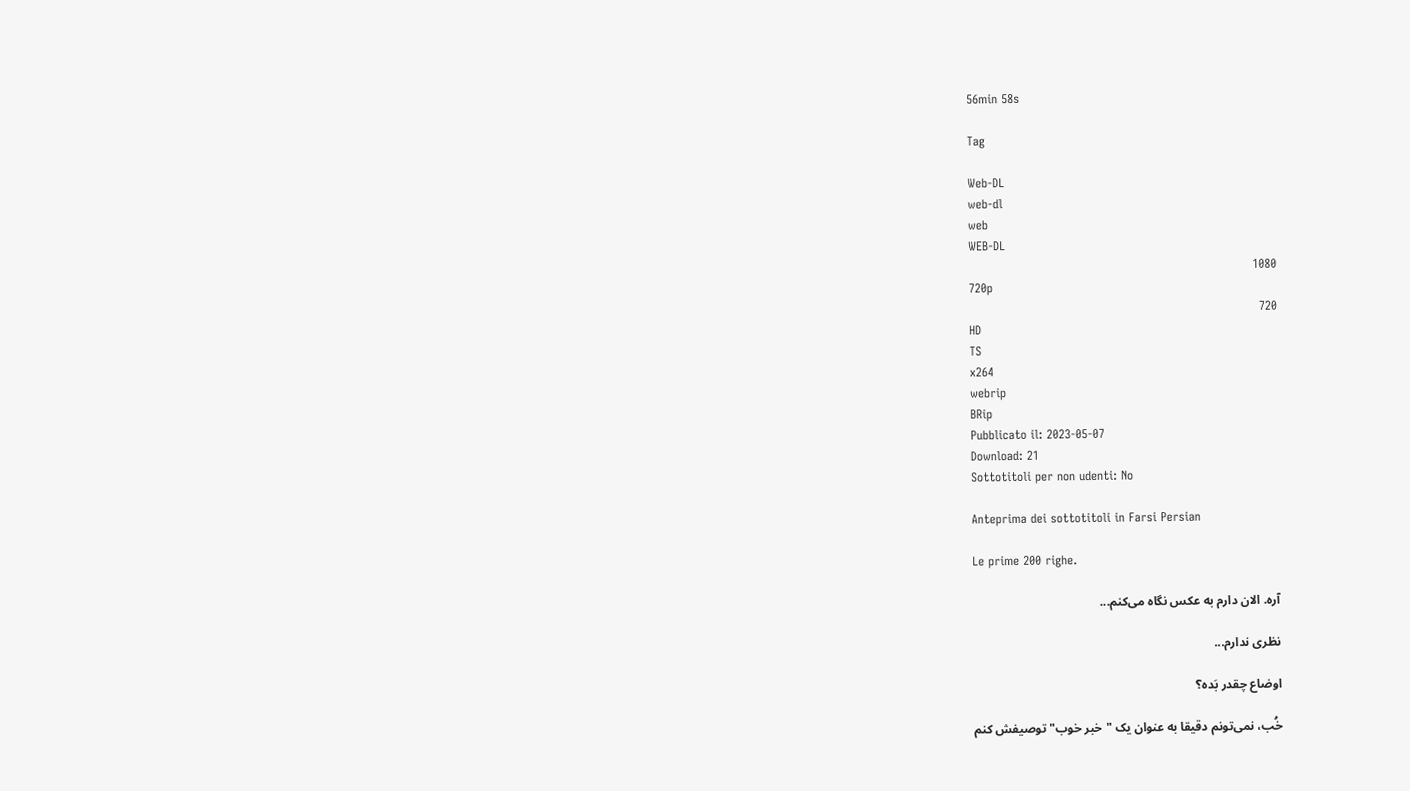56min 58s

Tag

Web-DL
web-dl
web
WEB-DL
1080
720p
720
HD
TS
x264
webrip
BRip
Pubblicato il: 2023-05-07
Download: 21
Sottotitoli per non udenti: No

Anteprima dei sottotitoli in Farsi Persian

Le prime 200 righe.

آره. الان دارم به عکس نگاه می‌کنم...

نظری ندارم...

اوضاع چقدر بَده؟

خُب، نمی‌تونم دقیقا به عنوان یک "خبر خوب" توصیفش کنم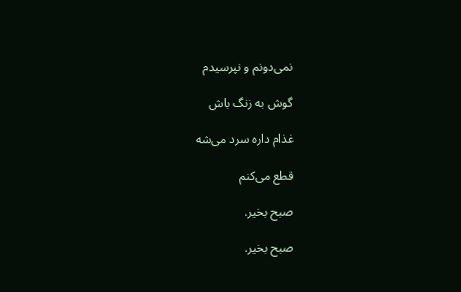نمی‌دونم و نپرسیدم

گوش به زنگ باش

غذام داره سرد می‌شه

قطع می‌کنم

صبح بخیر.

صبح بخیر.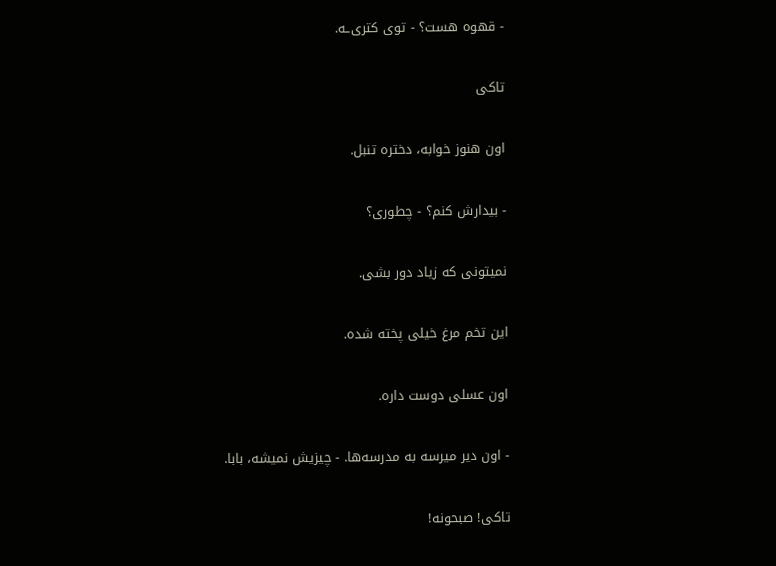- قهوه هست؟ - توی کتری‌ـه.

تاکی

اون هنوز خوابه، دختره تنبل.

- بیدارش کنم؟ - چطوری؟

نمیتونی که زیاد دور بشی.

این تخم مرغ‌ خیلی پخته‌ شده.

اون عسلی دوست داره.

- اون دیر میرسه به مدرسه‌ها. - چیزیش نمیشه، بابا.

تاکی! صبحونه!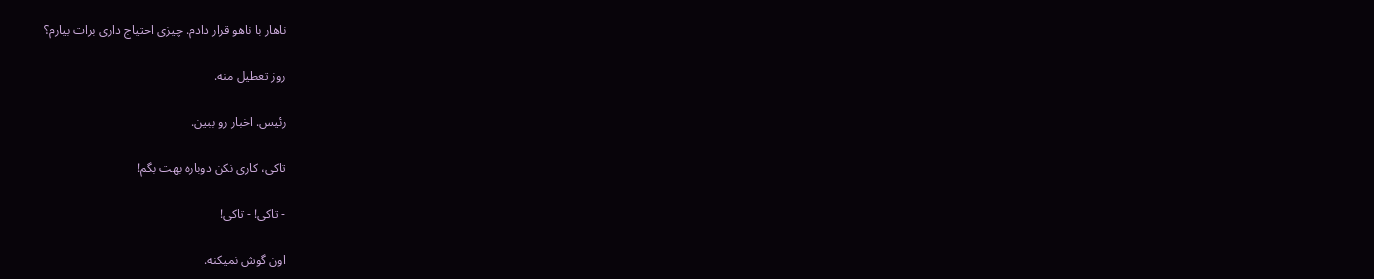ناهار با ناهو قرار دادم. چیزی احتیاج داری برات بیارم؟

روز تعطیل منه.

رئیس. اخبار رو ببین.

تاکی، کاری نکن دوباره بهت بگم!

- تاکی! - تاکی!

اون گوش نمیکنه.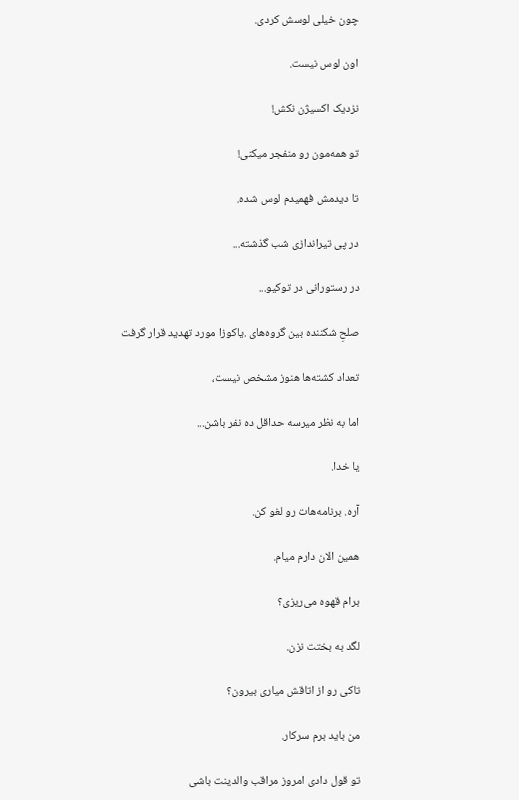چون خیلی لوسش کردی.

اون لوس نیست.

نزدیک اکسیژن نکش!

تو همه‌مون رو منفجر میکنی!

تا دیدمش فهمیدم لوس شده.

در پی تیراندازی شب گذشته...

در رستورانی در توکیو...

صلحِ شکننده بین گروه‌های .یاکوزا مورد تهدید قرار گرفت

تعداد کشته‌ها هنوز مشخص نیست،

اما به نظر میرسه حداقل ده نفر باشن...

یا خدا.

آره. برنامه‌هات رو لغو کن.

همین الان دارم میام.

برام قهوه می‌ریزی؟

لگد به بختت نزن.

تاکی رو از اتاقش میاری بیرون؟

من باید برم سرکار.

تو قول دادی امروز مراقب والدینت باشی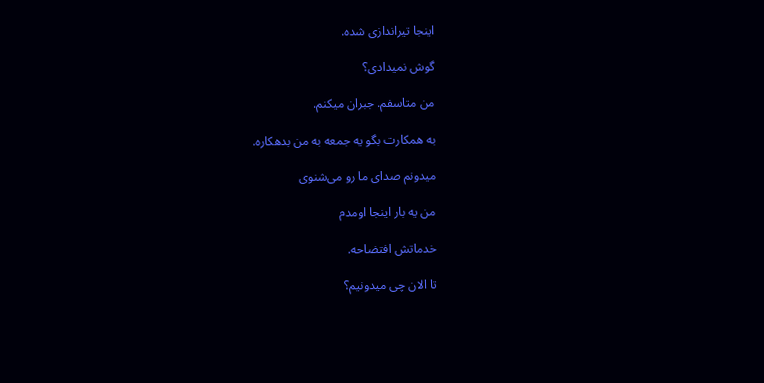اینجا تیراندازی شده.

گوش نمیدادی؟

من متاسفم. جبران میکنم.

به همکارت بگو یه جمعه به من بدهکاره.

میدونم صدای ما رو می‌شنوی

من یه بار اینجا اومدم

خدماتش افتضاحه.

تا الان چی میدونیم؟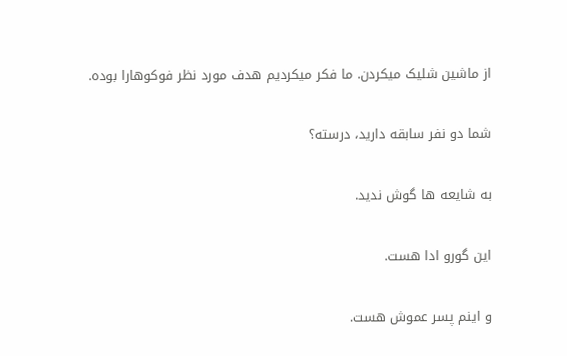از ماشین شلیک میکردن. ما فکر میکردیم هدف مورد نظر فوکوهارا بوده.

شما دو نفر سابقه دارید، درسته؟

به شایعه ها گوش ندید.

این گورو ادا هست.

و اینم پسر عموش هست.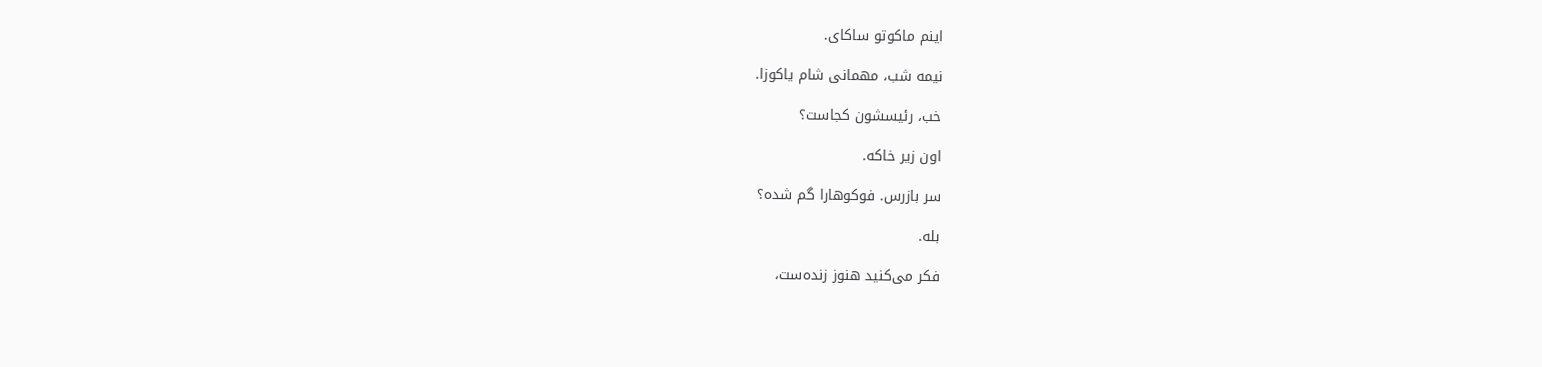اینم ماکوتو ساکای.

نیمه شب، مهمانی شام یاکوزا.

خب، رئیسشون کجاست؟

اون زیر خاکه.

سر بازرس. فوکوهارا گم شده؟

بله.

فکر می‌کنید هنوز زنده‌ست،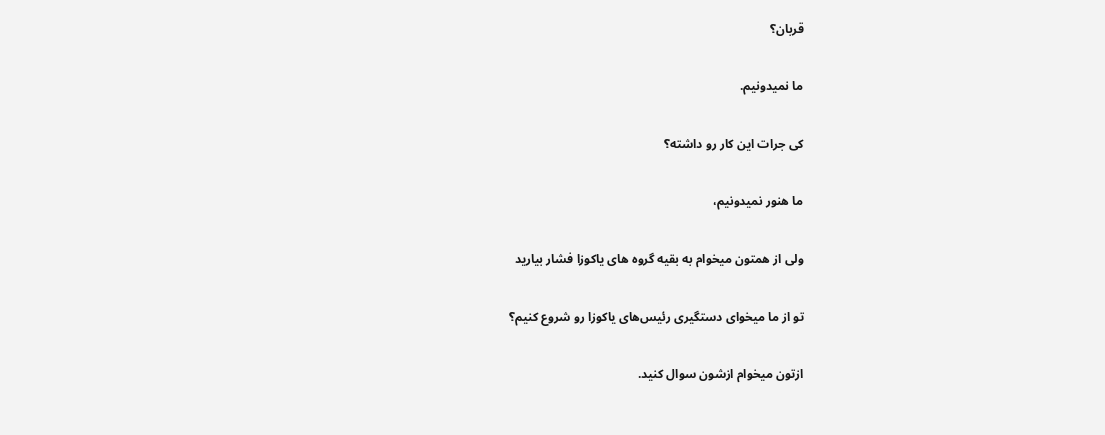قربان؟

ما نمیدونیم.

کی جرات این کار رو داشته؟

ما هنور نمیدونیم،

ولی از همتون میخوام به بقیه گروه های یاکوزا فشار بیارید

تو از ما میخوای دستگیری رئیس‌های یاکوزا رو شروع کنیم؟

ازتون میخوام ازشون سوال کنید.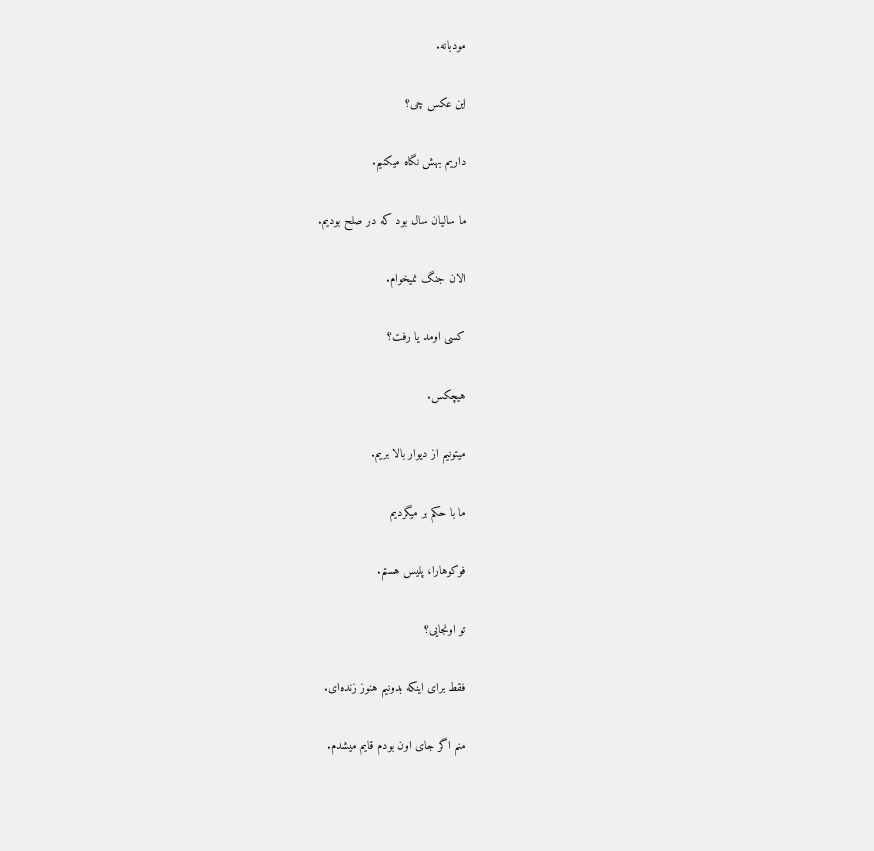مودبانه.

این عکس چی؟

داریم بهش نگاه میکنیم.

ما سالیان سال بود که در صلح بودیم.

الان جنگ نمیخوام.

کسی اومد یا رفت؟

هیچکس.

میتونیم از دیوار بالا بریم.

ما با حکم بر میگردیم

فوکوهارا، پلیس هستم.

تو اونجایی؟

فقط برای اینکه بدونیم هنوز زنده‌ای.

منم اگر جای اون بودم قایم میشدم.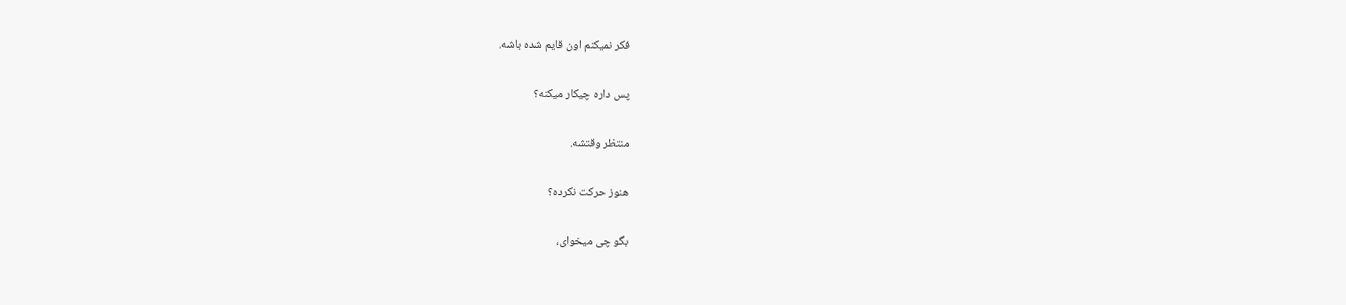فکر نمیکنم اون قایم شده باشه.

پس داره چیکار میکنه؟

منتظر وقتشه.

هنوز حرکت نکرده؟

بگو چی میخوای،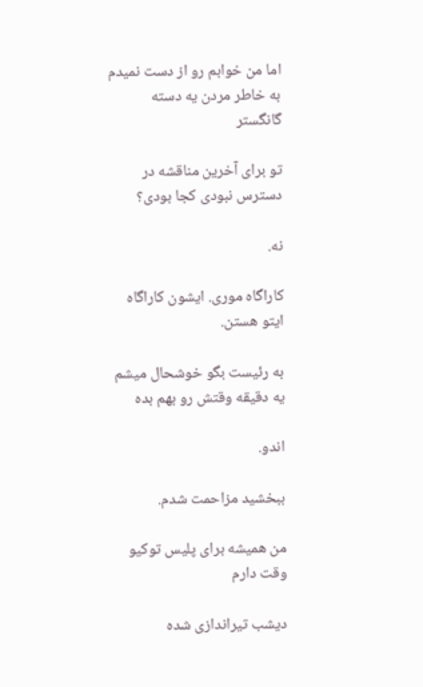اما من خوابم رو از دست نمیدم به خاطر مردن یه دسته گانگستر

تو برای آخرین مناقشه در دسترس نبودی کجا بودی؟

نه.

کاراگاه موری. ایشون کاراگاه ایتو هستن.

به رئیست بگو خوشحال میشم یه دقیقه وقتش رو بهم بده

اندو.

ببخشید مزاحمت شدم.

من همیشه برای پلیس توکیو وقت دارم

دیشب تیراندازی شده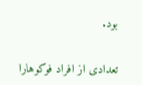بود.

تعدادی از افراد فوکوهارا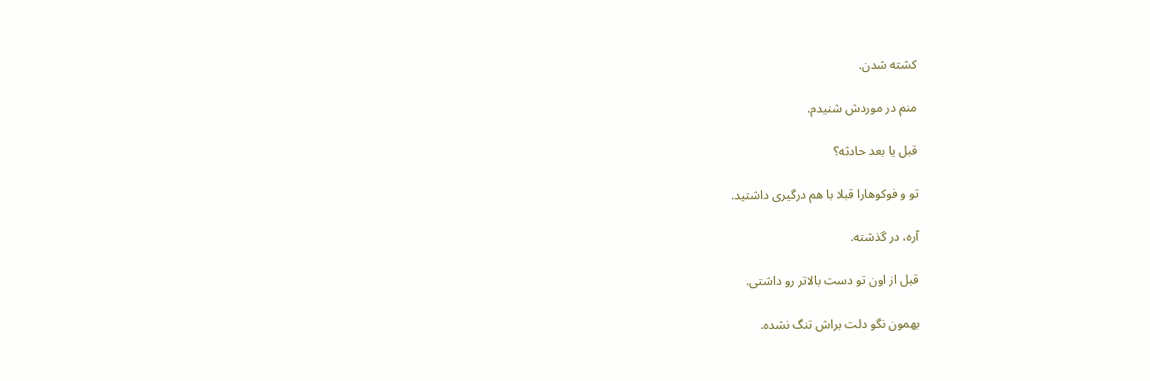کشته شدن.

منم در موردش شنیدم.

قبل یا بعد حادثه؟

تو و فوکوهارا قبلا با هم درگیری داشتید.

آره، در گذشته.

قبل از اون تو دست بالاتر رو داشتی.

بهمون نگو دلت براش تنگ نشده.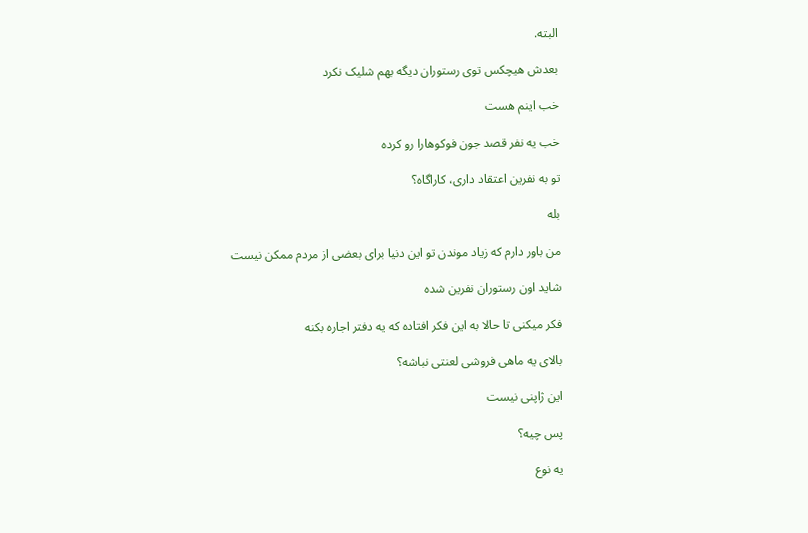البته.

بعدش هیچکس توی رستوران دیگه بهم شلیک نکرد

خب اینم هست

خب یه نفر قصد جون فوکوهارا رو کرده

تو به نفرین اعتقاد داری، کاراگاه؟

بله

من باور دارم که زیاد موندن تو این دنیا برای بعضی از مردم ممکن نیست

شاید اون رستوران نفرین شده

فکر میکنی تا حالا به این فکر افتاده که یه دفتر اجاره بکنه

بالای یه ماهی فروشی لعنتی نباشه؟

این ژاپنی نیست

پس چیه؟

یه نوع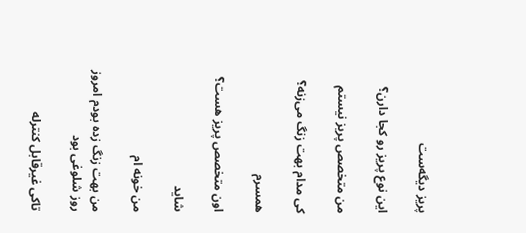پریز دیگه‌ست

این نوع پریز رو کجا دارن؟

من متخصص پریز نیستم

کی مدام بهت زنگ می‌زنه؟

همسرم

اون متخصص پریز هست؟

شاید

من خونه ام

من بهت زنگ زده بودم امروز روز شلوغی بود

تاکی غیرقابل کنترله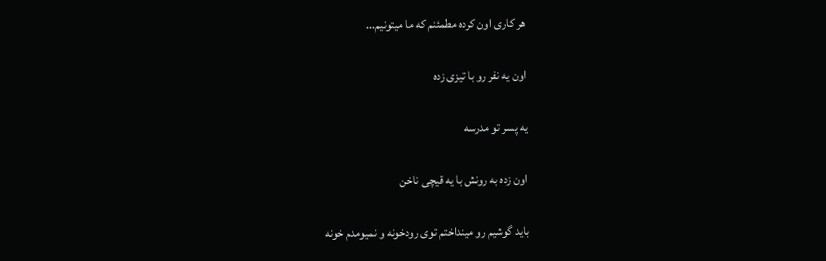هر کاری اون کرده مطمئنم که ما میتونیم...

اون یه نفر رو با تیزی زده

یه پسر تو مدرسه

اون زده به رونش با یه قیچی ناخن

باید گوشیم رو مینداختم توی رودخونه و نمیومدم خونه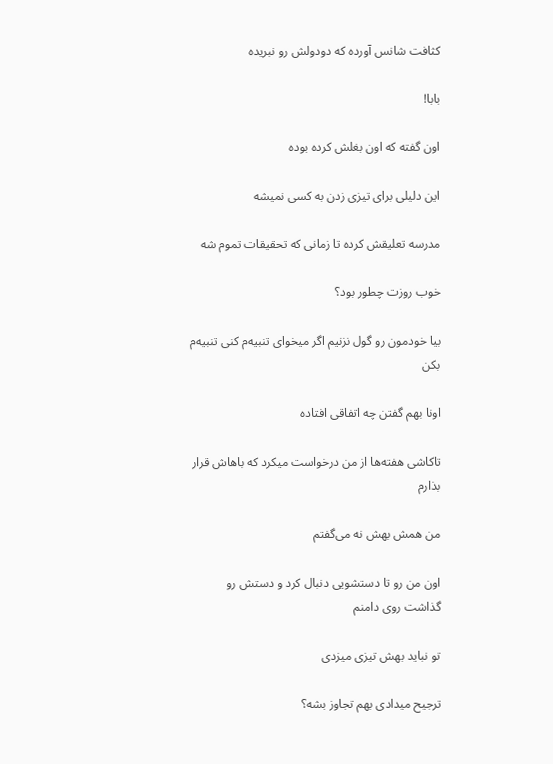کثافت شانس آورده که دودولش رو نبریده

بابا!

اون گفته که اون بغلش کرده بوده

این دلیلی برای تیزی زدن به کسی نمیشه

مدرسه تعلیقش کرده تا زمانی که تحقیقات تموم شه

خوب روزت چطور بود؟

بیا خودمون رو گول نزنیم اگر میخوای تنبیه‌م کنی تنبیه‌م بکن

اونا بهم گفتن چه اتفاقی افتاده

تاکاشی هفته‌ها از من درخواست میکرد که باهاش قرار بذارم

من همش بهش نه می‌گفتم

اون من رو تا دستشویی دنبال کرد و دستش رو گذاشت روی دامنم

تو نباید بهش تیزی میزدی

ترجیح میدادی بهم تجاوز بشه؟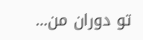تو دوران من...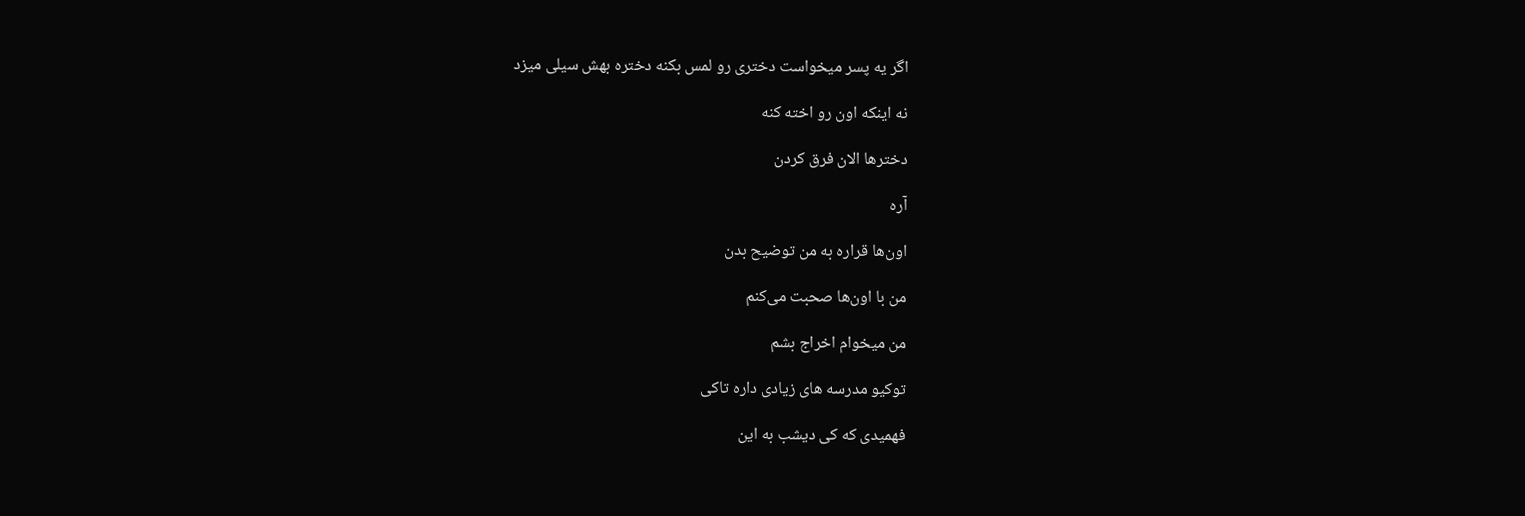اگر یه پسر میخواست دختری رو لمس بکنه دختره بهش سیلی میزد

نه اینکه اون رو اخته کنه

دخترها الان فرق کردن

آره

اون‌ها قراره به من توضیح بدن

من با اون‌ها صحبت می‌کنم

من میخوام اخراج بشم

توکیو مدرسه های زیادی داره تاکی

فهمیدی که کی دیشب به این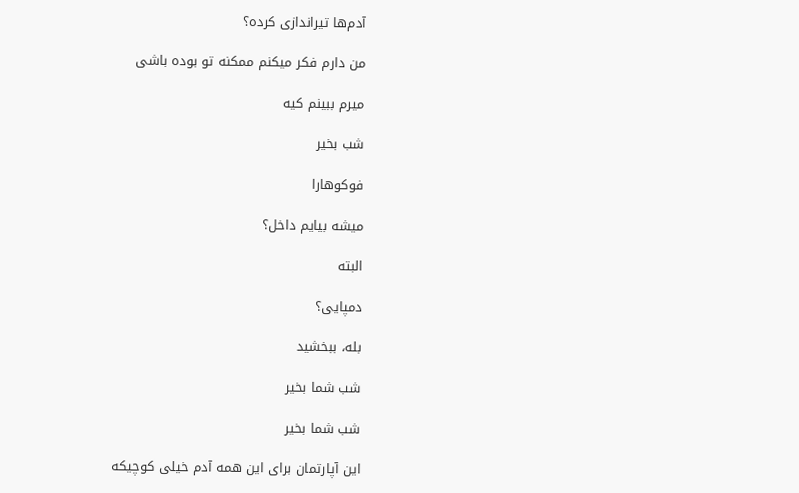آدم‌ها تیراندازی کرده؟

من دارم فکر میکنم ممکنه تو بوده باشی

میرم ببینم کیه

شب بخیر

فوکوهارا

میشه بیایم داخل؟

البته

دمپایی؟

بله، ببخشید

شب شما بخیر

شب شما بخیر

این آپارتمان برای این همه آدم خیلی کوچیکه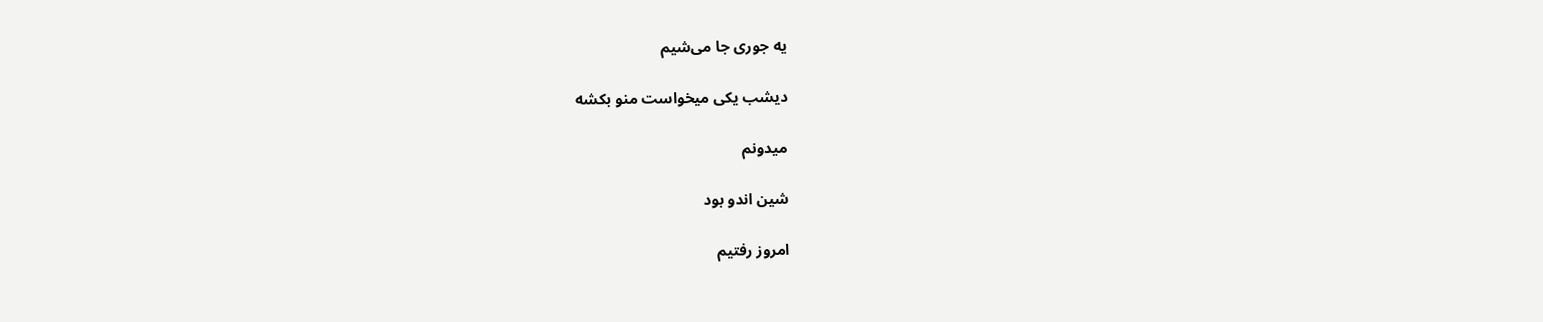یه جوری جا می‌شیم

دیشب یکی میخواست منو بکشه

میدونم

شین اندو بود

امروز رفتیم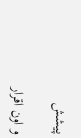پیشش

و اون اقرار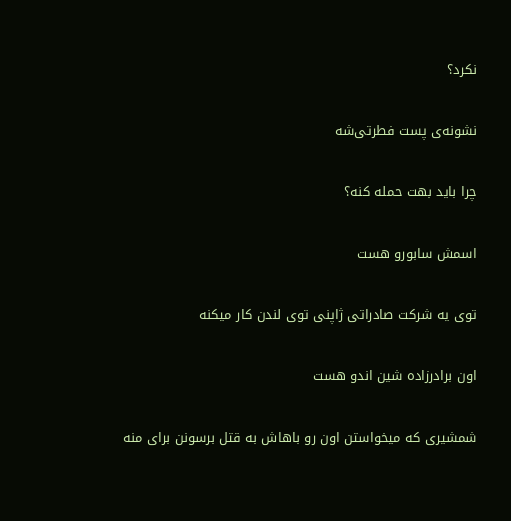نکرد؟

نشونه‌ی پست فطرتی‌شه

چرا باید بهت حمله کنه؟

اسمش سابورو هست

توی یه شرکت صادراتی ژاپنی توی لندن کار میکنه

اون برادرزاده شین اندو هست

شمشیری که میخواستن اون رو باهاش به قتل برسونن برای منه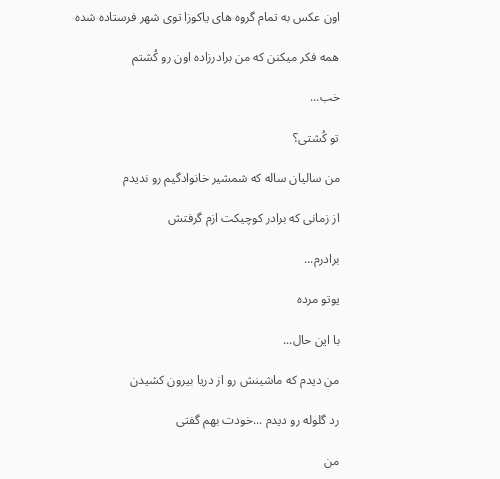اون عکس به تمام گروه های یاکوزا توی شهر فرستاده شده

همه فکر میکنن که من برادرزاده اون رو کُشتم

خب...

تو کُشتی؟

من سالیان ساله که شمشیر خانوادگیم رو ندیدم

از زمانی که برادر کوچیکت ازم گرفتش

برادرم...

یوتو مرده

با این حال...

من دیدم که ماشینش رو از دریا بیرون کشیدن

رد گلوله رو دیدم ...خودت بهم گفتی

من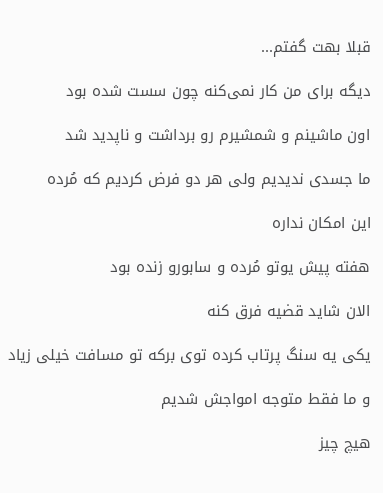قبلا بهت گفتم...

دیگه برای من کار نمی‌کنه چون سست شده بود

اون ماشینم و شمشیرم رو برداشت و ناپدید شد

ما جسدی ندیدیم ولی هر دو فرض کردیم که مُرده

این امکان نداره

هفته پیش یوتو مُرده و سابورو زنده‌ بود

الان شاید قضیه فرق کنه

یکی یه سنگ پرتاب کرده توی برکه تو مسافت خیلی زیاد

و ما فقط متوجه امواجش شدیم

هیچ چیز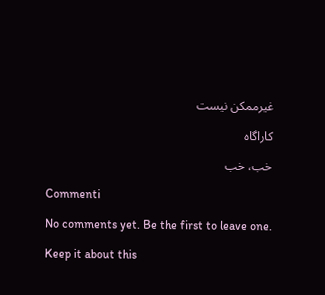غیرممکن نیست

کاراگاه

خب، خب

Commenti

No comments yet. Be the first to leave one.

Keep it about this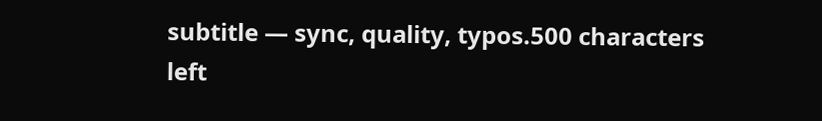subtitle — sync, quality, typos.500 characters left